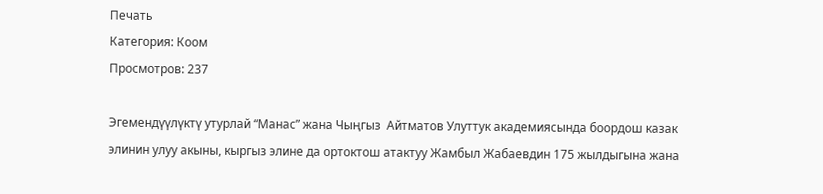Печать
Категория: Коом
Просмотров: 237

Эгемендүүлүктү утурлай “Манас” жана Чыңгыз  Айтматов Улуттук академиясында боордош казак элинин улуу акыны, кыргыз элине да ортоктош атактуу Жамбыл Жабаевдин 175 жылдыгына жана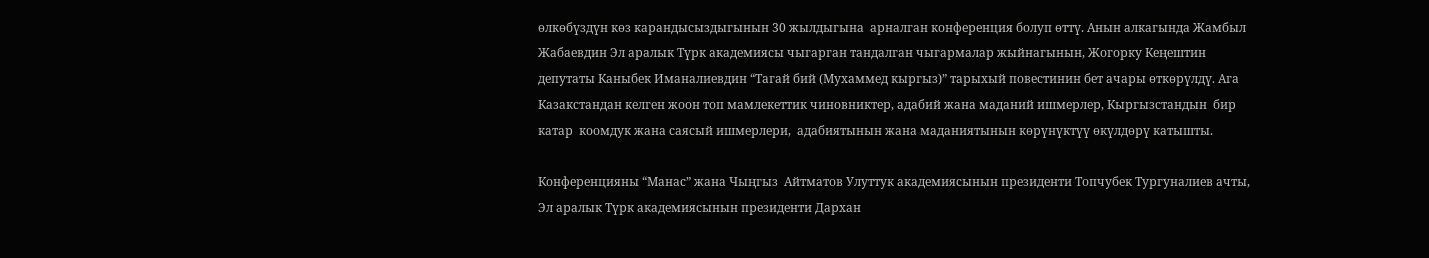өлкөбүздүн көз карандысыздыгынын 30 жылдыгына  арналган конференция болуп өттү. Анын алкагында Жамбыл Жабаевдин Эл аралык Түрк академиясы чыгарган тандалган чыгармалар жыйнагынын, Жогорку Кеңештин депутаты Каныбек Иманалиевдин “Тагай бий (Мухаммед кыргыз)” тарыхый повестинин бет ачары өткөрүлдү. Ага Казакстандан келген жоон топ мамлекеттик чиновниктер, адабий жана маданий ишмерлер, Кыргызстандын  бир катар  коомдук жана саясый ишмерлери,  адабиятынын жана маданиятынын көрүнүктүү өкүлдөрү катышты.

Конференцияны “Манас” жана Чыңгыз  Айтматов Улуттук академиясынын президенти Топчубек Тургуналиев ачты, Эл аралык Түрк академиясынын президенти Дархан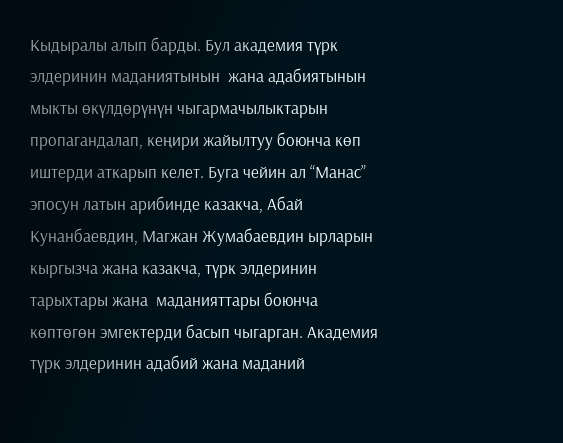Кыдыралы алып барды. Бул академия түрк элдеринин маданиятынын  жана адабиятынын мыкты өкүлдөрүнүн чыгармачылыктарын пропагандалап, кеңири жайылтуу боюнча көп иштерди аткарып келет. Буга чейин ал “Манас” эпосун латын арибинде казакча, Абай Кунанбаевдин, Магжан Жумабаевдин ырларын кыргызча жана казакча, түрк элдеринин тарыхтары жана  маданияттары боюнча көптөгөн эмгектерди басып чыгарган. Академия түрк элдеринин адабий жана маданий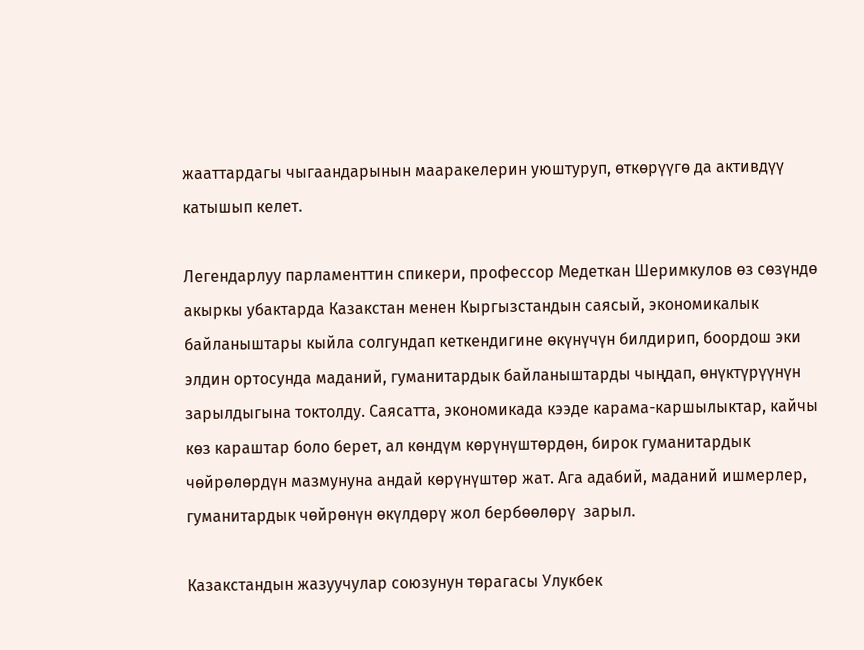жааттардагы чыгаандарынын мааракелерин уюштуруп, өткөрүүгө да активдүү катышып келет.

Легендарлуу парламенттин спикери, профессор Медеткан Шеримкулов өз сөзүндө акыркы убактарда Казакстан менен Кыргызстандын саясый, экономикалык байланыштары кыйла солгундап кеткендигине өкүнүчүн билдирип, боордош эки элдин ортосунда маданий, гуманитардык байланыштарды чыңдап, өнүктүрүүнүн зарылдыгына токтолду. Саясатта, экономикада кээде карама-каршылыктар, кайчы көз караштар боло берет, ал көндүм көрүнүштөрдөн, бирок гуманитардык чөйрөлөрдүн мазмунуна андай көрүнүштөр жат. Ага адабий, маданий ишмерлер, гуманитардык чөйрөнүн өкүлдөрү жол бербөөлөрү  зарыл.

Казакстандын жазуучулар союзунун төрагасы Улукбек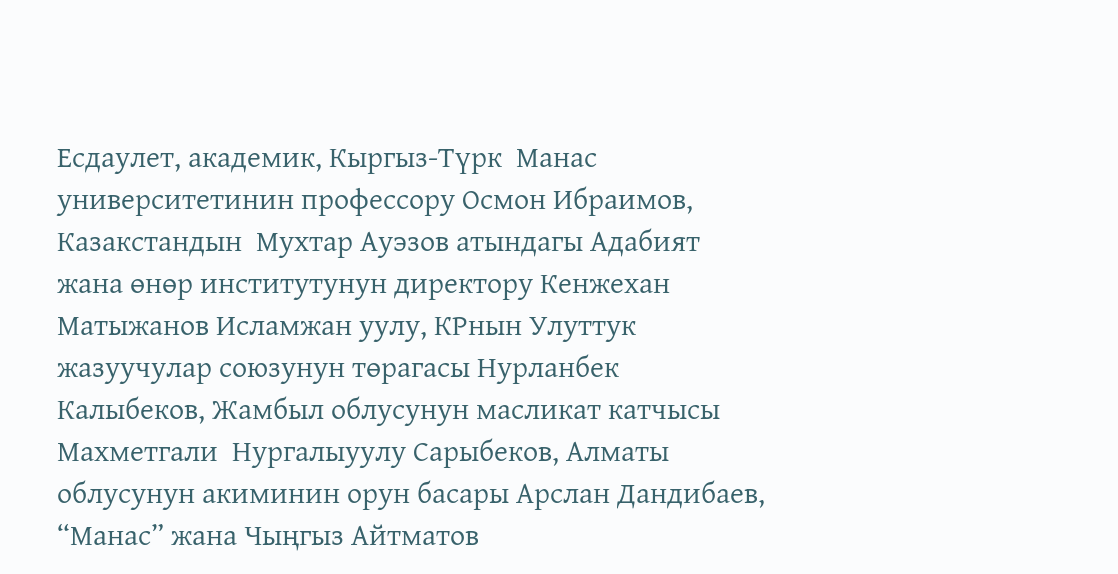Есдаулет, академик, Кыргыз-Түрк  Манас университетинин профессору Осмон Ибраимов, Казакстандын  Мухтар Ауэзов атындагы Адабият жана өнөр институтунун директору Кенжехан Матыжанов Исламжан уулу, КРнын Улуттук жазуучулар союзунун төрагасы Нурланбек Калыбеков, Жамбыл облусунун масликат катчысы Махметгали  Нургалыуулу Сарыбеков, Алматы облусунун акиминин орун басары Арслан Дандибаев, “Манас” жана Чыңгыз Айтматов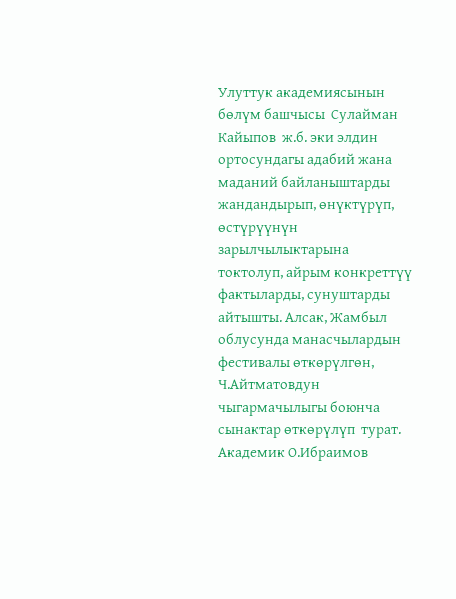Улуттук академиясынын бөлүм башчысы  Сулайман Кайыпов  ж.б. эки элдин ортосундагы адабий жана маданий байланыштарды жандандырып, өнүктүрүп, өстүрүүнүн зарылчылыктарына токтолуп, айрым конкреттүү  фактыларды, сунуштарды  айтышты. Алсак, Жамбыл облусунда манасчылардын фестивалы өткөрүлгөн, Ч.Айтматовдун чыгармачылыгы боюнча сынактар өткөрүлүп  турат. Академик О.Ибраимов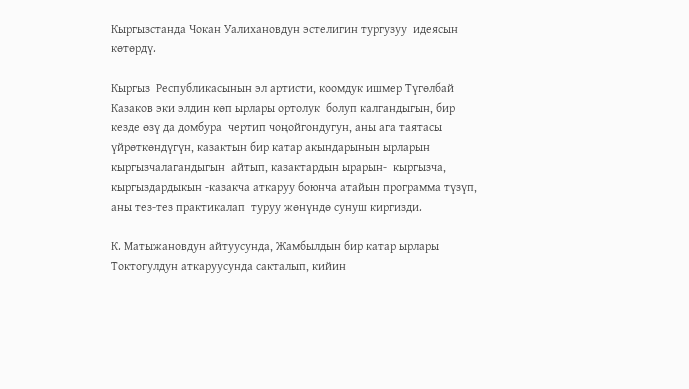Кыргызстанда Чокан Уалихановдун эстелигин тургузуу  идеясын көтөрдү.

Кыргыз  Республикасынын эл артисти, коомдук ишмер Түгөлбай Казаков эки элдин көп ырлары ортолук  болуп калгандыгын, бир кезде өзү да домбура  чертип чоңойгондугун, аны ага таятасы үйрөткөндүгүн, казактын бир катар акындарынын ырларын кыргызчалагандыгын  айтып, казактардын ырарын-  кыргызча, кыргыздардыкын -казакча аткаруу боюнча атайын программа түзүп, аны тез-тез практикалап  туруу жөнүндө сунуш киргизди.

К. Матыжановдун айтуусунда, Жамбылдын бир катар ырлары Токтогулдун аткаруусунда сакталып, кийин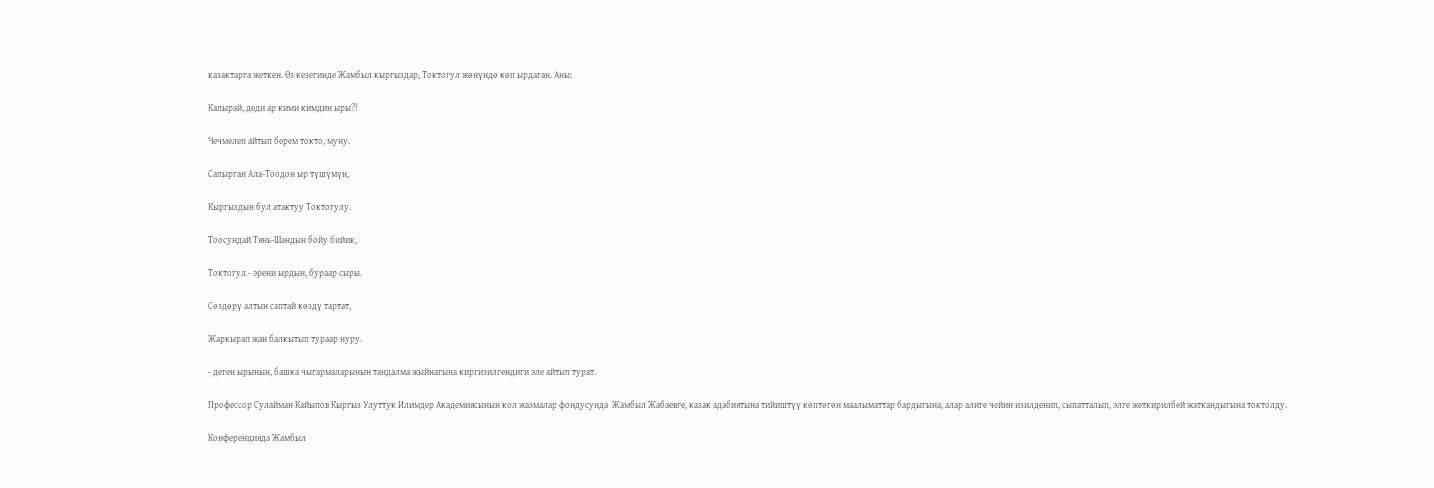казактарга жеткен. Өз кезегинде Жамбыл кыргыздар, Токтогул жөнүндө көп ырдаган. Аны:

Капырай, деди ар кими кимдин ыры?!

Чечмелеп айтып берем токто, муну.

Сапырган Ала-Тоодон ыр түшүмүн,

Кыргыздын бул атактуу Токтогулу.

Тоосундай Тянь-Шандын бойу бийик,

Токтогул - эрени ырдын, бураар сыры.

Сөздөрү алтын саптай көздү тартат,

Жаркырап жан балкытып тураар нуру.

- деген ырынын, башка чыгармаларынын тандалма жыйнагына киргизилгендиги эле айтып турат.

Профессор Сулайман Кайыпов Кыргыз Улуттук Илимдер Академиясынын кол жазмалар фондусунда  Жамбыл Жабаевге, казак адабиятына тийиштүү көптөгөн маалыматтар бардыгына, алар алиге чейин изилденип, сыпатталып, элге жеткирилбей жаткандыгына токтолду.

Конференцияда Жамбыл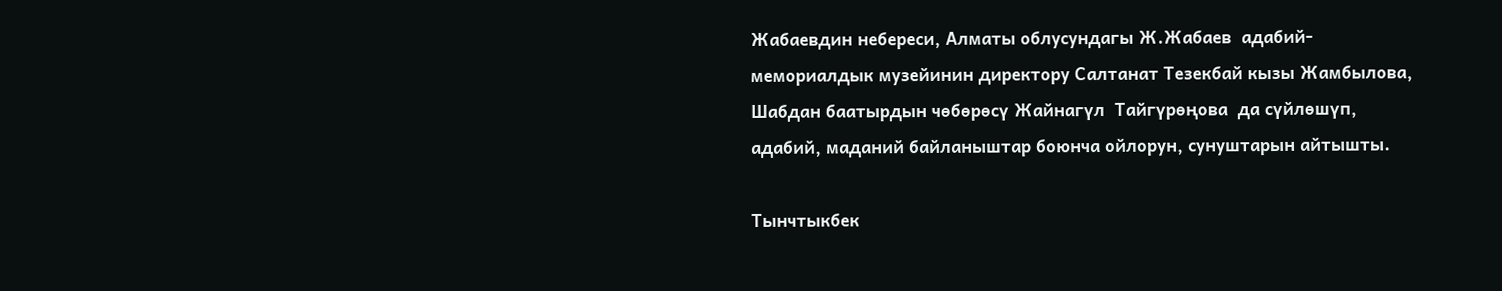Жабаевдин небереси, Алматы облусундагы Ж.Жабаев  адабий-мемориалдык музейинин директору Салтанат Тезекбай кызы Жамбылова, Шабдан баатырдын чөбөрөсү Жайнагүл  Тайгүрөңова  да сүйлөшүп, адабий, маданий байланыштар боюнча ойлорун, сунуштарын айтышты.

Тынчтыкбек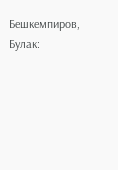Бешкемпиров, Булак: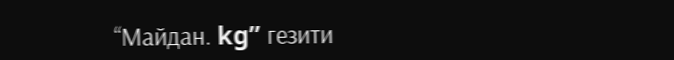“Майдан. kg” гезити